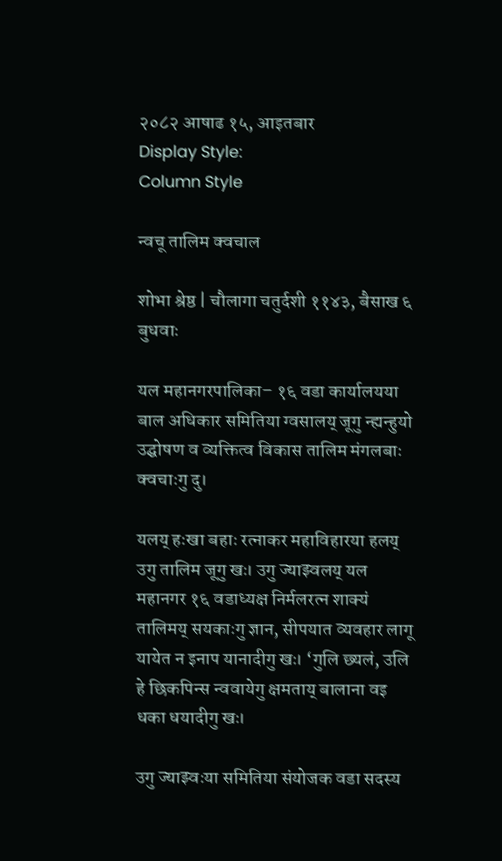२०८२ आषाढ १५, आइतबार
Display Style:
Column Style

न्वचू तालिम क्वचाल

शोभा श्रेष्ठ | चौलागा चतुर्दशी ११४३, बैसाख ६ बुधवाः

यल महानगरपालिका– १६ वडा कार्यालयया बाल अधिकार समितिया ग्वसालय् जूगु न्ह्यन्हुयो उद्घोषण व व्यक्तित्व विकास तालिम मंगलबाः क्वचाःगु दु।

यलय् हःखा बहाः रत्नाकर महाविहारया हलय् उगु तालिम जूगु खः। उगु ज्याझ्वलय् यल महानगर १६ वडाध्यक्ष निर्मलरत्न शाक्यं तालिमय् सयकाःगु ज्ञान, सीपयात व्यवहार लागू यायेत न इनाप यानादीगु खः। ‘गुलि छ्यलं, उलि हे छिकपिन्स न्ववायेगु क्षमताय् बालाना वइ धका धयादीगु खः।

उगु ज्याझ्वःया समितिया संयोजक वडा सदस्य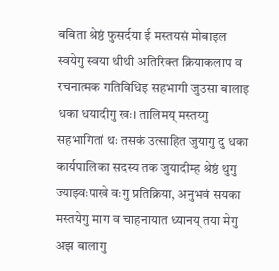बबिता श्रेष्ठं फुसर्दया ई मस्तयसं मोबाइल स्वयेगु स्वया थीथी अतिरिक्त क्रियाकलाप व रचनात्मक गतिविधिइ सहभागी जुउसा बालाइ धका धयादीगु खः। तालिमय् मस्तय्गु सहभागितां थः तसकं उत्साहित जुयागु दु धका कार्यपालिका सदस्य तक जुयादीम्ह श्रेष्ठं थुगु ज्याझ्वःपाखे वःगु प्रतिक्रिया, अनुभवं सयका मस्तयेगु माग व चाहनायात ध्यानय् तया मेगु अझ बालागु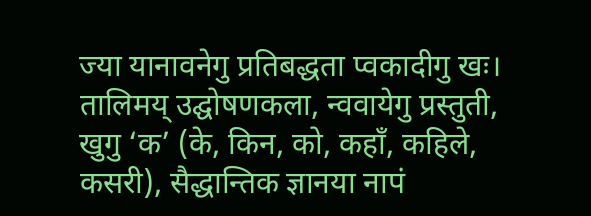ज्या यानावनेगु प्रतिबद्धता प्वकादीगु खः। तालिमय् उद्घोषणकला, न्ववायेगु प्रस्तुती, खुगु ‘क’ (के, किन, को, कहाँ, कहिले, कसरी), सैद्धान्तिक ज्ञानया नापं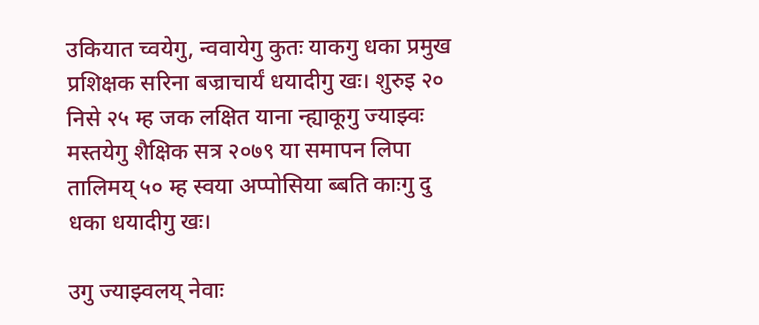उकियात च्वयेगु, न्ववायेगु कुतः याकगु धका प्रमुख प्रशिक्षक सरिना बज्राचार्यं धयादीगु खः। शुरुइ २० निसे २५ म्ह जक लक्षित याना न्ह्याकूगु ज्याझ्वः मस्तयेगु शैक्षिक सत्र २०७९ या समापन लिपा तालिमय् ५० म्ह स्वया अप्पोसिया ब्बति काःगु दु धका धयादीगु खः।

उगु ज्याझ्वलय् नेवाः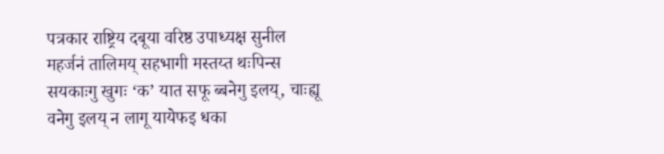पत्रकार राष्ट्रिय दबूया वरिष्ठ उपाध्यक्ष सुनील महर्जनं तालिमय् सहभागी मस्तय्त थःपिन्स सयकाःगु खुगः ‘क’ यात सफू ब्बनेगु इलय्, चाःह्यू वनेगु इलय् न लागू यायेफइ धका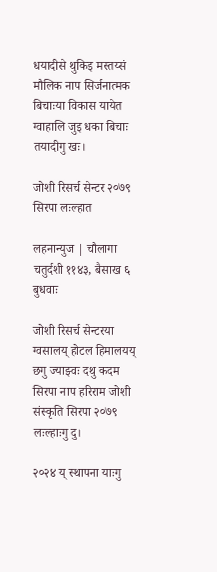धयादीसे थुकिइ मस्तय्सं मौलिक नाप सिर्जनात्मक बिचाःया विकास यायेत ग्वाहालि जुइ धका बिचाः तयादीगु खः।

जोशी रिसर्च सेन्टर २०७९ सिरपा लःल्हात

लहनान्युज | चौलागा चतुर्दशी ११४३, बैसाख ६ बुधवाः

जोशी रिसर्च सेन्टरया ग्वसालय् होटल हिमालयय् छगु ज्याझ्वः दथु कदम सिरपा नाप हरिराम जोशी संस्कृति सिरपा २०७९ लःल्हाःगु दु।

२०२४ य् स्थापना याःगु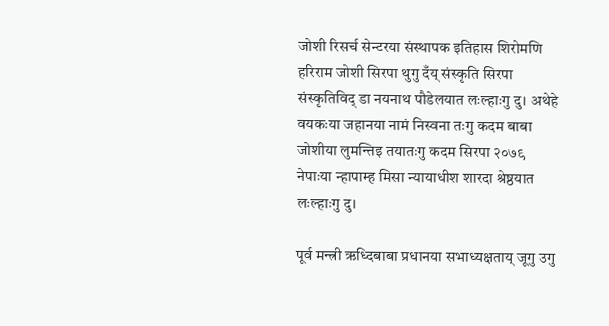जोशी रिसर्च सेन्टरया संस्थापक इतिहास शिरोमणि हरिराम जोशी सिरपा थुगु दँय् संस्कृति सिरपा संस्कृतिविद् डा नयनाथ पौडेलयात लःल्हाःगु दु। अथेहे वयकःया जहानया नामं निस्वना तःगु कदम बाबा जोशीया लुमन्तिइ तयातःगु कदम सिरपा २०७९ नेपाःया न्हापाम्ह मिसा न्यायाधीश शारदा श्रेष्ठयात लःल्हाःगु दु।

पूर्व मन्त्री ऋध्दिबाबा प्रधानया सभाध्यक्षताय् जूगु उगु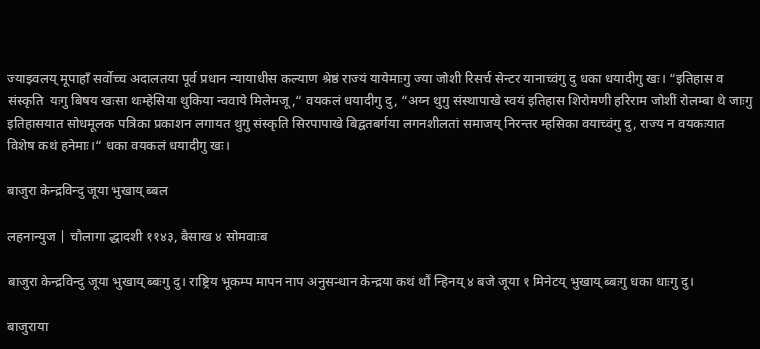ज्याझ्वलय् मूपाहाँ सर्वोच्च अदालतया पूर्व प्रधान न्यायाधीस कल्याण श्रेष्ठं राज्यं यायेमाःगु ज्या जोशी रिसर्च सेन्टर यानाच्वंगु दु धका धयादीगु खः। “इतिहास व संस्कृति  यःगु बिषय खःसा थःम्हेसिया थुकिया न्ववाये मिलेमजू,“ वयकलं धयादीगु दु, “अय्न थुगु संस्थापाखे स्वयं इतिहास शिरोमणी हरिराम जोशीं रोलम्बा थे जाःगु इतिहासयात सोधमूलक पत्रिका प्रकाशन लगायत थुगु संस्कृति सिरपापाखे बिद्वतबर्गया लगनशीलतां समाजय् निरन्तर म्हसिका वयाच्वंगु दु, राज्य न वयकःयात विशेष कथं हनेमाः।“ धका वयकलं धयादीगु खः।

बाजुरा केन्द्रविन्दु जूया भुखाय् ब्बल

लहनान्युज | चौलागा द्धादशी ११४३, बैसाख ४ सोमवाःब

बाजुरा केन्द्रविन्दु जूया भुखाय् ब्बःगु दु। राष्ट्रिय भूकम्प मापन नाप अनुसन्धान केन्द्रया कथं थौं न्हिनय् ४ बजे जूया १ मिनेटय् भुखाय् ब्बःगु धका धाःगु दु।

बाजुराया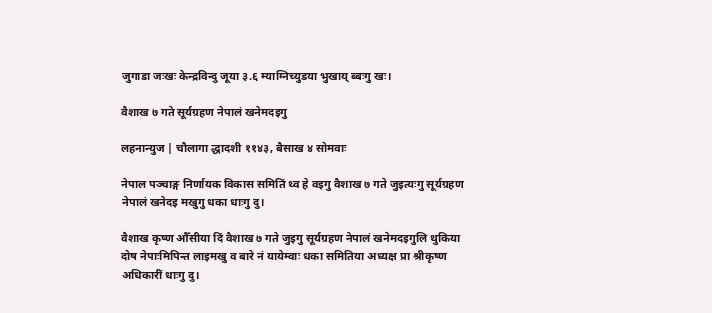जुगाडा जःखः केन्द्रविन्दु जूया ३.६ म्याग्निच्युडया भुखाय् ब्बःगु खः।

वैशाख ७ गते सूर्यग्रहण नेपालं खनेमदइगु

लहनान्युज | चौलागा द्धादशी ११४३, बैसाख ४ सोमवाः

नेपाल पञ्चाङ्ग निर्णायक विकास समितिं थ्व हे वइगु वैशाख ७ गते जुइत्यःगु सूर्यग्रहण नेपालं खनेदइ मखुगु धका धाःगु दु।

वैशाख कृष्ण औँसीया दिं वैशाख ७ गते जुइगु सूर्यग्रहण नेपालं खनेमदइगुलि थुकिया दोष नेपाःमिपिन्त लाइमखु व बारे नं यायेम्वाः धका समितिया अध्यक्ष प्रा श्रीकृष्ण अधिकारीं धाःगु दु।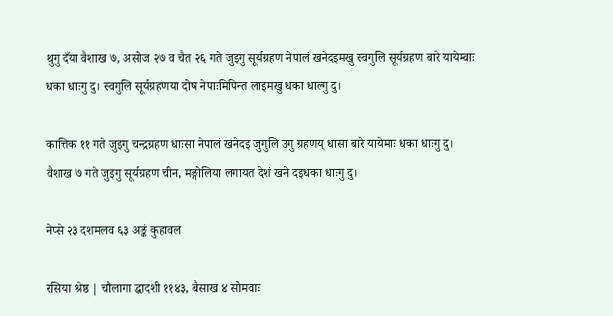थुगु दँया वैशाख ७, असोज २७ व चैत २६ गते जुइगु सूर्यग्रहण नेपालं खनेदइमखु स्वगुलि सूर्यग्रहण बारे यायेम्वाः धका धाःगु दु। स्वगुलि सूर्यग्रहणया दोष नेपाःमिपिन्त लाइमखु धका धाल्गु दु।

कात्तिक ११ गते जुइगु चन्द्रग्रहण धाःसा नेपालं खनेदइ जुगुलि उगु ग्रहणय् धासा बारे यायेमाः धका धाःगु दु। वैशाख ७ गते जुइगु सूर्यग्रहण चीन, मङ्गोलिया लगायत देशं खने दइधका धाःगु दु।

नेप्से २३ दशमलव ६३ अङ्कं कुहावल

रसिया श्रेष्ठ | चौलागा द्धादशी ११४३, बैसाख ४ सोमवाः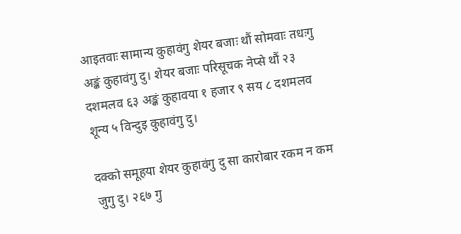आइतवाः सामान्य कुहावंगु शेयर बजाः थौं सोमवाः तधःगु अङ्कं कुहावंगु दु। शेयर बजाः परिसूचक नेप्से थौं २३ दशमलव ६३ अङ्कं कुहावया १ हजार ९ सय ८ दशमलव शून्य ५ विन्दुइ कुहावंगु दु।

दक्को समूहया शेयर कुहावंगु दु सा कारोबार रकम न कम जुगु दु। २६७ गु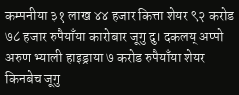कम्पनीया ३१ लाख ४४ हजार कित्ता शेयर ९२ करोड ७८ हजार रुपैयाँया कारोबार जूगु दु। दकलय् अप्पो अरुण भ्याली हाइड्राया ७ करोड रुपैयाँया शेयर किनबेच जूगु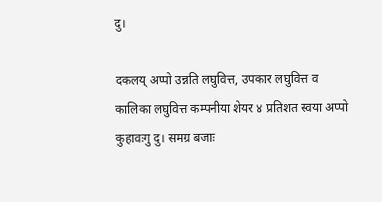दु।

दकलय् अप्पो उन्नति लघुवित्त, उपकार लघुवित्त व कालिका लघुवित्त कम्पनीया शेयर ४ प्रतिशत स्वया अप्पो कुहावःगु दु। समग्र बजाः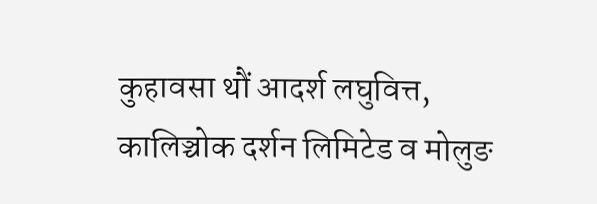कुहावसा थौं आदर्श लघुवित्त, कालिञ्चोक दर्शन लिमिटेड व मोलुङ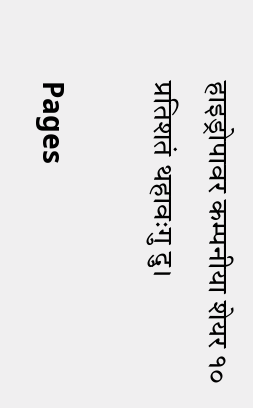हाइड्रोपावर कम्पनीया शेयर १० प्रतिशतं थहावःगु दु।

Pages